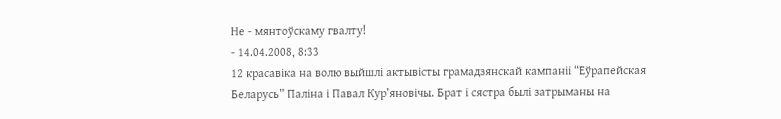Не - мянтоўскаму гвалту!
- 14.04.2008, 8:33
12 красавіка на волю выйшлі актывісты грамадзянскай кампаніі “Еўрапейская Беларусь” Паліна і Павал Кур’яновічы. Брат і сястра былі затрыманы на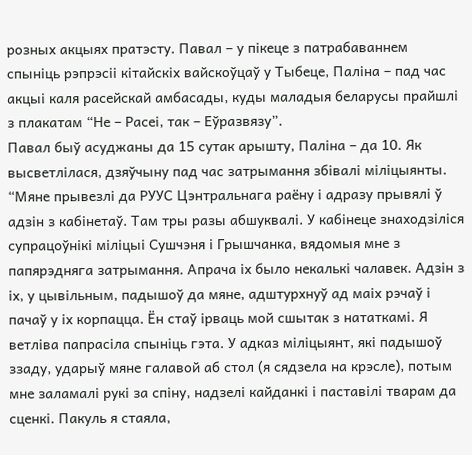розных акцыях пратэсту. Павал – у пікеце з патрабаваннем спыніць рэпрэсіі кітайскіх вайскоўцаў у Тыбеце, Паліна – пад час акцыі каля расейскай амбасады, куды маладыя беларусы прайшлі з плакатам “Не – Расеі, так – Еўразвязу”.
Павал быў асуджаны да 15 сутак арышту, Паліна – да 10. Як высветлілася, дзяўчыну пад час затрымання збівалі міліцыянты.
“Мяне прывезлі да РУУС Цэнтральнага раёну і адразу прывялі ў адзін з кабінетаў. Там тры разы абшуквалі. У кабінеце знаходзіліся супрацоўнікі міліцыі Сушчэня і Грышчанка, вядомыя мне з папярэдняга затрымання. Апрача іх было некалькі чалавек. Адзін з іх, у цывільным, падышоў да мяне, адштурхнуў ад маіх рэчаў і пачаў у іх корпацца. Ён стаў ірваць мой сшытак з нататкамі. Я ветліва папрасіла спыніць гэта. У адказ міліцыянт, які падышоў ззаду, ударыў мяне галавой аб стол (я сядзела на крэсле), потым мне заламалі рукі за спіну, надзелі кайданкі і паставілі тварам да сценкі. Пакуль я стаяла,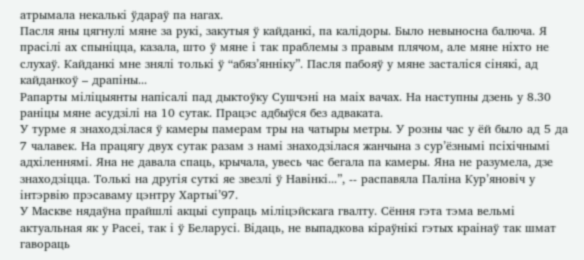атрымала некалькі ўдараў па нагах.
Пасля яны цягнулі мяне за рукі, закутыя ў кайданкі, па калідоры. Было невыносна балюча. Я прасілі ах спыніцца, казала, што ў мяне і так праблемы з правым плячом, але мяне ніхто не слухаў. Кайданкі мне знялі толькі ў “абяз’янніку”. Пасля пабояў у мяне засталіся сінякі, ад кайданкоў – драпіны...
Рапарты міліцыянты напісалі пад дыктоўку Сушчэні на маіх вачах. На наступны дзень у 8.30 раніцы мяне асудзілі на 10 сутак. Працэс адбыўся без адваката.
У турме я знаходзілася ў камеры памерам тры на чатыры метры. У розны час у ёй было ад 5 да 7 чалавек. На працягу двух сутак разам з намі знаходзілася жанчына з сур’ёзнымі псіхічнымі адхіленнямі. Яна не давала спаць, крычала, увесь час бегала па камеры. Яна не разумела, дзе знаходзіцца. Толькі на другія суткі яе звезлі ў Навінкі...”, -- распавяла Паліна Кур’яновіч у інтэрвію прэсаваму цэнтру Хартыі’97.
У Маскве нядаўна прайшлі акцыі супраць міліцэйскага гвалту. Сёння гэта тэма вельмі актуальная як у Расеі, так і ў Беларусі. Відаць, не выпадкова кіраўнікі гэтых краінаў так шмат гавораць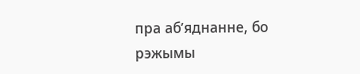пра аб’яднанне, бо рэжымы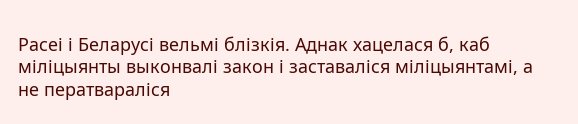Расеі і Беларусі вельмі блізкія. Аднак хацелася б, каб міліцыянты выконвалі закон і заставаліся міліцыянтамі, а не ператвараліся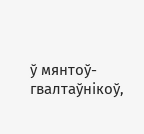ў мянтоў-гвалтаўнікоў,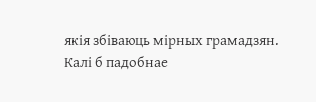якія збіваюць мірных грамадзян. Калі б падобнае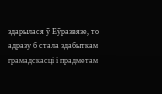здарылася ў Еўразвязе, то адразу б стала здабыткам грамадскасці і прадметам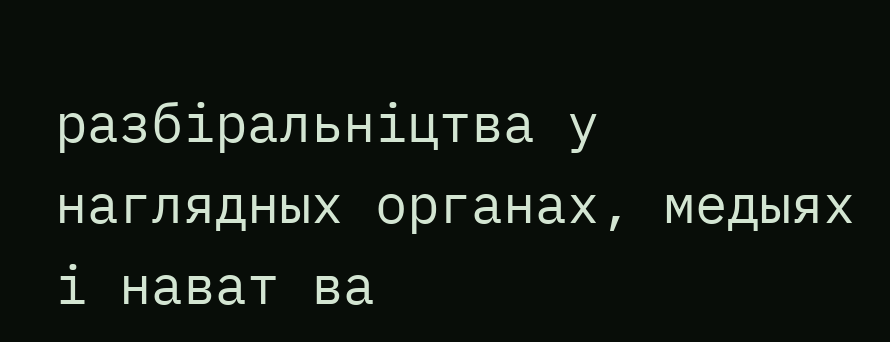разбіральніцтва у наглядных органах, медыях і нават ва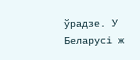ўрадзе. У Беларусі ж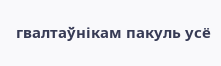гвалтаўнікам пакуль усё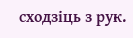сходзіць з рук.